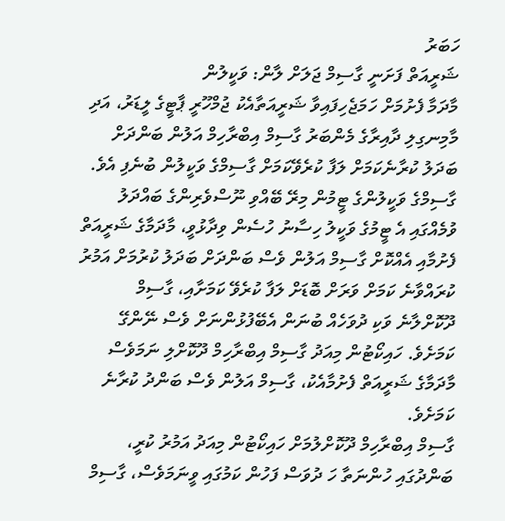ހަބަރު
ޝަރީއަތް ފަށަނީ ގާސިމް ޖަލަށް ލާން: ވަކީލުން
މާދަމާ ފެށުމަށް ހަމަޖެހިފައިވާ ޝަރީއަތާއެކު ޖުމްހޫރީ ޕާޓީގެ ލީޑަރު، އަދި މާމިނގިލި ދާއިރާގެ މެންބަރު ގާސިމް އިބްރާހިމް އަލުން ބަންދަށް ބަދަލު ކުރާނެކަމަށް ލަފާ ކުރެވޭކަމަށް ގާސިމްގެ ވަކީލުން ބުނެފި އެވެ.
ގާސިމްގެ ވަކީލުންގެ ޓީމުން މިރޭ ބޭއްވި ނޫސްވެރިންގެ ބައްދަލު ވުމެއްގައި އެ ޓީމުގެ ވަކީލު ހިސާނު ހުސެން ވިދާޅުވީ، މާދަމާގެ ޝަރީއަތް ފެށުމާއި އެއްކޮށް ގާސިމް އަލުން ވެސް ބަންދަށް ބަދަލު ކުރުމަށް އަމުރު ކުރައްވާނެ ކަމަށް ވަރަށް ބޮޑަށް ލަފާ ކުރެވޭ ކަމަށާއި، ގާސިމް ދޫކޮށްލާނެ ވަކި ދުވަހެއް ބުނަން އެބޭފުޅުންނަށް ވެސް ނޭންގޭ ކަމަށެވެ. ހައިކޯޓުން މިއަދު ގާސިމް އިބްރާހިމް ދޫކޮށްލި ނަމަވެސް މާދަމާގެ ޝަރީއަތް ފެށުމާއެކު، ގާސިމް އަލުން ވެސް ބަންދު ކުރާނެ ކަމަށެވެ.
ގާސިމް އިބްރާހިމް ދޫކޮށްލުމަށް ހައިކޯޓުން މިއަދު އަމުރު ކުރީ، ބަންދުގައި ހުންނަތާ ހަ ދުވަސް ފަހުން ކަމުގައި ވީނަމަވެސް، ގާސިމް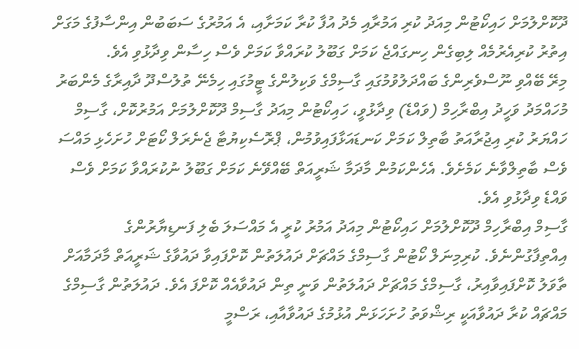ދޫކޮށްލުމަށް ހައިކޯޓުން މިއަދު ކުރި އަމުރާއި މެދު އުފާ ކުރާ ކަމަށާއި، އެ އަމުރުގެ ސަބަބުން އިންސާފުގެ މަގަށް އިތުރު ކުރިއެރުމެއް ލިބިގެން ހިނގައްޖެ ކަމަށް ގަބޫލު ކުރައްވާ ކަމަށް ވެސް ހިސާން ވިދާޅުވި އެވެ.
މިރޭ ބޭއްވި ނޫސްވެރިންގެ ބައްދަލުވުމުގައި ގާސިމްގެ ވަކިލުންގެ ޓީމުގައި ހިމެނޭ ތުލުސްދޫ ދާއިރާގެ މެންބަރު މުހައްމަދު ވަހީދު އިބްރާހިމް (ވައްޑެ) ވިދާޅުވީ، ހައިކޯޓުން މިއަދު ގާސިމް ދޫކޮށްލުމަށް އަމުރުކޮށް، ގާސިމް ހައްޔަރު ކުރި އިޖުރާއަތު ބާތިލް ކަމަށް ކަނޑައަޅާފައިވުމުން، ޕްރޮސެކިޔުޓާ ޖެނެރަލް ކޯޓަށް ހުށަހެޅި މައްސަ ވެސް ބާތިލްވާނެ ކަމެށެވެ. އެހެންކަމުން މާދަމާ ޝަރީއަތް ބޭއްވޭނެ ކަމަށް ގަބޫލު ނުކުރައްވާ ކަމަށް ވެސް ވައްޑެ ވިދާޅުވި އެވެ.
ގާސިމް އިބްރާހިމް ދޫކޮށްލުމަށް ހައިކޯޓުން މިއަދު އަމުރު ކުރީ އެ މައްސަލަ ބެލި ފަނޑިޔާރުންގެ އިއްތިފާގުންނެވެ. ކުރިމިނަލް ކޯޓުން ގާސިމްގެ މައްޗަށް ދައުލަތުން ކޮށްފައިވާ ދައުވާގެ ޝަރީއަތް މާދަމާއަށް ތާވަލު ކޮށްފައިވާއިރު، ގާސިމްގެ މައްޗަށް ދައުލަތުން ވަނީ ތިން ދައުވާއެއް ކޮށްފަ އެވެ. ދައުލަތުން ގާސިމްގެ މައްޗައް ކުރާ ދައުވާއަކީ ރިޝްވަތު ހުށަހަޅަން އުޅުމުގެ ދައުވާއާއި، ރަސްމީ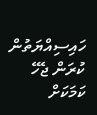ހައިސިއްޔަތުން ކުރަން ޖެހޭ ކަމަކަށް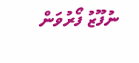ނުފޫޒު ފޯރުވަން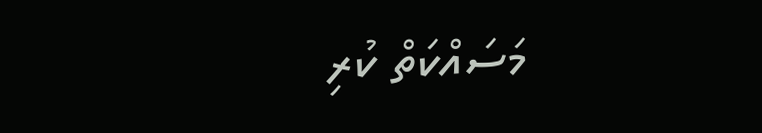މަސައްކަތް ކުރި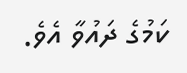ކަމުގެ ދައުވާ އެވެ.